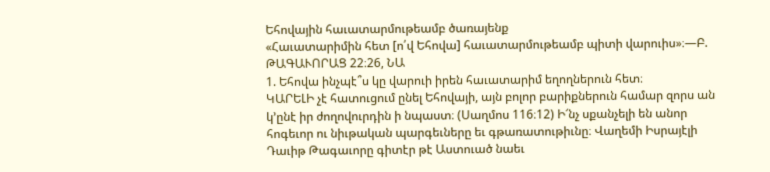Եհովային հաւատարմութեամբ ծառայենք
«Հաւատարիմին հետ [ո՛վ Եհովա] հաւատարմութեամբ պիտի վարուիս»։—Բ. ԹԱԳԱՒՈՐԱՑ 22։26, ՆԱ
1. Եհովա ինչպէ՞ս կը վարուի իրեն հաւատարիմ եղողներուն հետ։
ԿԱՐԵԼԻ չէ հատուցում ընել Եհովայի, այն բոլոր բարիքներուն համար զորս ան կ’ընէ իր ժողովուրդին ի նպաստ։ (Սաղմոս 116։12) Ի՜նչ սքանչելի են անոր հոգեւոր ու նիւթական պարգեւները եւ գթառատութիւնը։ Վաղեմի Իսրայէլի Դաւիթ Թագաւորը գիտէր թէ Աստուած նաեւ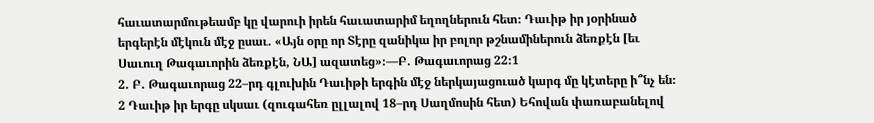հաւատարմութեամբ կը վարուի իրեն հաւատարիմ եղողներուն հետ։ Դաւիթ իր յօրինած երգերէն մէկուն մէջ ըսաւ. «Այն օրը որ Տէրը զանիկա իր բոլոր թշնամիներուն ձեռքէն [եւ Սաւուղ Թագաւորին ձեռքէն, ՆԱ] ազատեց»։—Բ. Թագաւորաց 22։1
2. Բ. Թագաւորաց 22–րդ գլուխին Դաւիթի երգին մէջ ներկայացուած կարգ մը կէտերը ի՞նչ են։
2 Դաւիթ իր երգը սկսաւ (զուգահեռ ըլլալով 18–րդ Սաղմոսին հետ) Եհովան փառաբանելով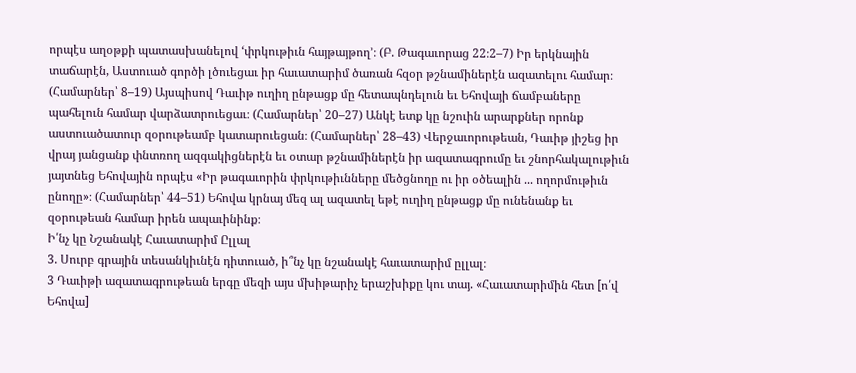որպէս աղօթքի պատասխանելով ‘փրկութիւն հայթայթող’։ (Բ. Թագաւորաց 22։2–7) Իր երկնային տաճարէն, Աստուած գործի լծուեցաւ իր հաւատարիմ ծառան հզօր թշնամիներէն ազատելու համար։ (Համարներ՝ 8–19) Այսպիսով Դաւիթ ուղիղ ընթացք մը հետապնդելուն եւ Եհովայի ճամբաները պահելուն համար վարձատրուեցաւ։ (Համարներ՝ 20–27) Անկէ ետք կը նշուին արարքներ որոնք աստուածատուր զօրութեամբ կատարուեցան։ (Համարներ՝ 28–43) Վերջաւորութեան, Դաւիթ յիշեց իր վրայ յանցանք փնտռող ազգակիցներէն եւ օտար թշնամիներէն իր ազատագրումը եւ շնորհակալութիւն յայտնեց Եհովային որպէս «Իր թագաւորին փրկութիւնները մեծցնողը ու իր օծեալին ... ողորմութիւն ընողը»։ (Համարներ՝ 44–51) Եհովա կրնայ մեզ ալ ազատել եթէ ուղիղ ընթացք մը ունենանք եւ զօրութեան համար իրեն ապաւինինք։
Ի՛նչ կը Նշանակէ Հաւատարիմ Ըլլալ
3. Սուրբ գրային տեսանկիւնէն դիտուած, ի՞նչ կը նշանակէ հաւատարիմ ըլլալ։
3 Դաւիթի ազատագրութեան երգը մեզի այս մխիթարիչ երաշխիքը կու տայ. «Հաւատարիմին հետ [ո՛վ Եհովա]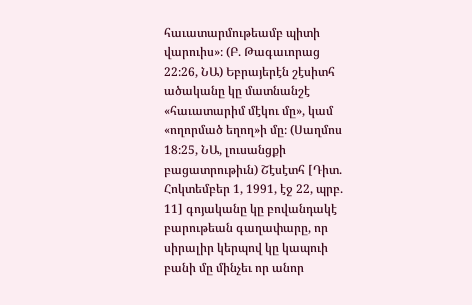հաւատարմութեամբ պիտի վարուիս»։ (Բ. Թագաւորաց 22։26, ՆԱ) Եբրայերէն շէսիտհ ածականը կը մատնանշէ «հաւատարիմ մէկու մը», կամ «ողորմած եղող»ի մը։ (Սաղմոս 18։25, ՆԱ, լուսանցքի բացատրութիւն) Շէսէտհ [Դիտ. Հոկտեմբեր 1, 1991, էջ 22, պրբ. 11] գոյականը կը բովանդակէ բարութեան գաղափարը, որ սիրալիր կերպով կը կապուի բանի մը մինչեւ որ անոր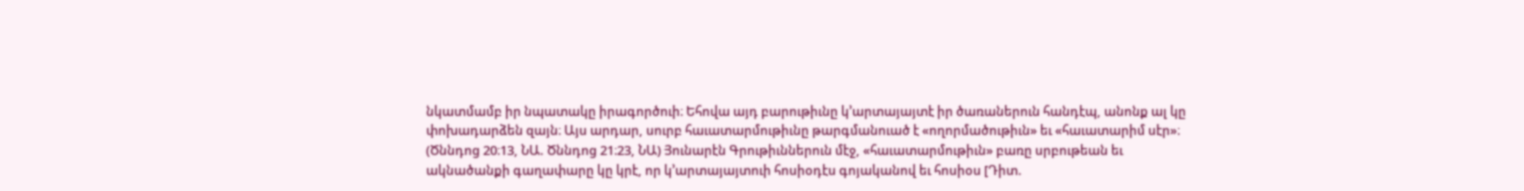նկատմամբ իր նպատակը իրագործուի։ Եհովա այդ բարութիւնը կ’արտայայտէ իր ծառաներուն հանդէպ, անոնք ալ կը փոխադարձեն զայն։ Այս արդար, սուրբ հաւատարմութիւնը թարգմանուած է «ողորմածութիւն» եւ «հաւատարիմ սէր»։ (Ծննդոց 20։13, ՆԱ. Ծննդոց 21։23, ՆԱ) Յունարէն Գրութիւններուն մէջ, «հաւատարմութիւն» բառը սրբութեան եւ ակնածանքի գաղափարը կը կրէ, որ կ’արտայայտուի հոսիօդէս գոյականով եւ հոսիօս [Դիտ.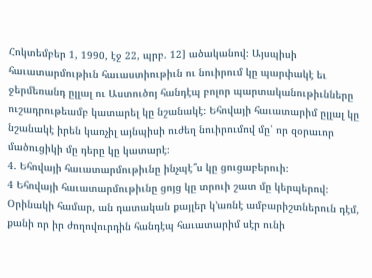Հոկտեմբեր 1, 1990, էջ 22, պրբ. 12] ածականով։ Այսպիսի հաւատարմութիւն հաւաստիութիւն ու նուիրում կը պարփակէ եւ ջերմեռանդ ըլլալ ու Աստուծոյ հանդէպ բոլոր պարտականութիւնները ուշադրութեամբ կատարել կը նշանակէ։ Եհովայի հաւատարիմ ըլլալ կը նշանակէ իրեն կառչիլ այնպիսի ուժեղ նուիրումով մը՝ որ զօրաւոր մածուցիկի մը դերը կը կատարէ։
4. Եհովայի հաւատարմութիւնը ինչպէ՞ս կը ցուցաբերուի։
4 Եհովայի հաւատարմութիւնը ցոյց կը տրուի շատ մը կերպերով։ Օրինակի համար, ան դատական քայլեր կ’առնէ ամբարիշտներուն դէմ, քանի որ իր ժողովուրդին հանդէպ հաւատարիմ սէր ունի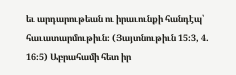եւ արդարութեան ու իրաւունքի հանդէպ՝ հաւատարմութիւն։ (Յայտնութիւն 15։3, 4. 16։5) Աբրահամի հետ իր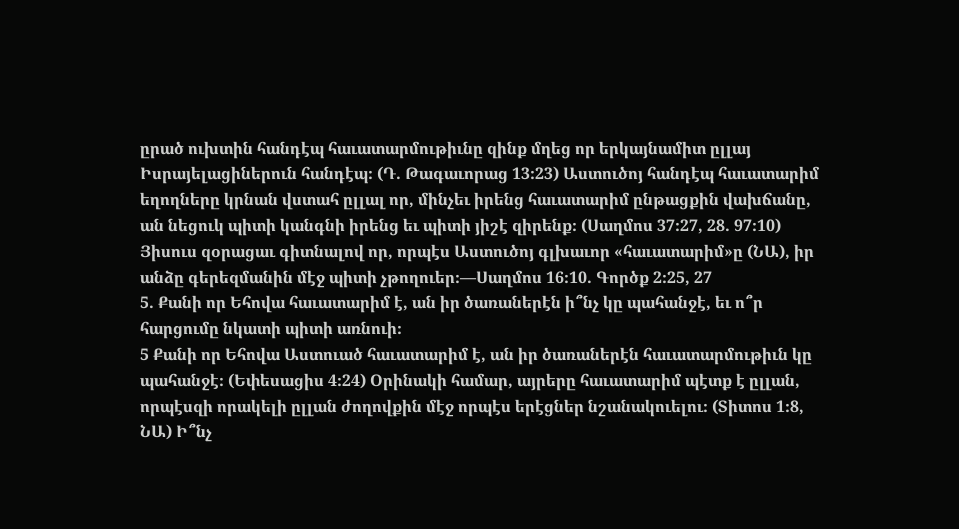ըրած ուխտին հանդէպ հաւատարմութիւնը զինք մղեց որ երկայնամիտ ըլլայ Իսրայելացիներուն հանդէպ։ (Դ. Թագաւորաց 13։23) Աստուծոյ հանդէպ հաւատարիմ եղողները կրնան վստահ ըլլալ որ, մինչեւ իրենց հաւատարիմ ընթացքին վախճանը, ան նեցուկ պիտի կանգնի իրենց եւ պիտի յիշէ զիրենք։ (Սաղմոս 37։27, 28. 97։10) Յիսուս զօրացաւ գիտնալով որ, որպէս Աստուծոյ գլխաւոր «հաւատարիմ»ը (ՆԱ), իր անձը գերեզմանին մէջ պիտի չթողուեր։—Սաղմոս 16։10. Գործք 2։25, 27
5. Քանի որ Եհովա հաւատարիմ է, ան իր ծառաներէն ի՞նչ կը պահանջէ, եւ ո՞ր հարցումը նկատի պիտի առնուի։
5 Քանի որ Եհովա Աստուած հաւատարիմ է, ան իր ծառաներէն հաւատարմութիւն կը պահանջէ։ (Եփեսացիս 4։24) Օրինակի համար, այրերը հաւատարիմ պէտք է ըլլան, որպէսզի որակելի ըլլան ժողովքին մէջ որպէս երէցներ նշանակուելու։ (Տիտոս 1։8, ՆԱ) Ի՞նչ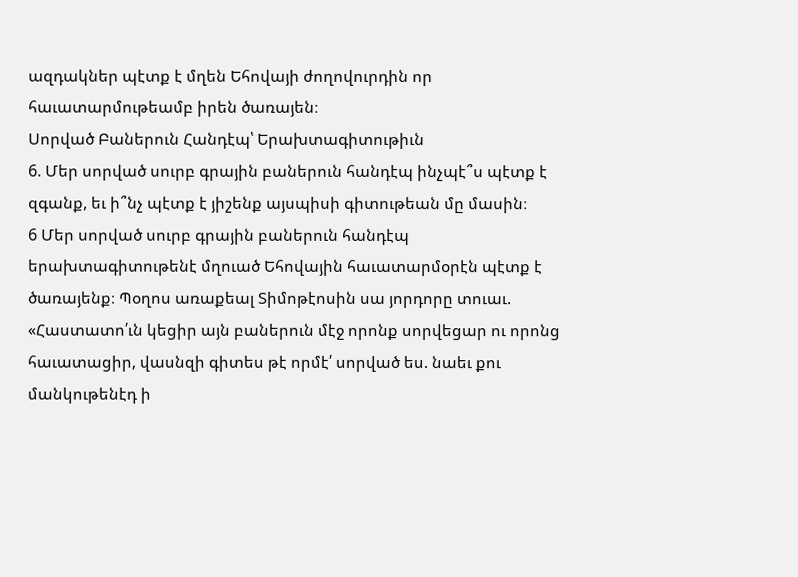ազդակներ պէտք է մղեն Եհովայի ժողովուրդին որ հաւատարմութեամբ իրեն ծառայեն։
Սորված Բաներուն Հանդէպ՝ Երախտագիտութիւն
6. Մեր սորված սուրբ գրային բաներուն հանդէպ ինչպէ՞ս պէտք է զգանք, եւ ի՞նչ պէտք է յիշենք այսպիսի գիտութեան մը մասին։
6 Մեր սորված սուրբ գրային բաներուն հանդէպ երախտագիտութենէ մղուած Եհովային հաւատարմօրէն պէտք է ծառայենք։ Պօղոս առաքեալ Տիմոթէոսին սա յորդորը տուաւ. «Հաստատո՛ւն կեցիր այն բաներուն մէջ որոնք սորվեցար ու որոնց հաւատացիր, վասնզի գիտես թէ որմէ՛ սորված ես. նաեւ քու մանկութենէդ ի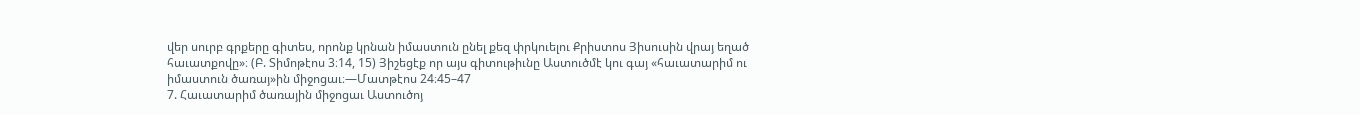վեր սուրբ գրքերը գիտես, որոնք կրնան իմաստուն ընել քեզ փրկուելու Քրիստոս Յիսուսին վրայ եղած հաւատքովը»։ (Բ. Տիմոթէոս 3։14, 15) Յիշեցէք որ այս գիտութիւնը Աստուծմէ կու գայ «հաւատարիմ ու իմաստուն ծառայ»ին միջոցաւ։—Մատթէոս 24։45–47
7. Հաւատարիմ ծառային միջոցաւ Աստուծոյ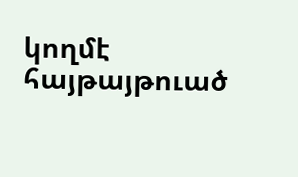կողմէ հայթայթուած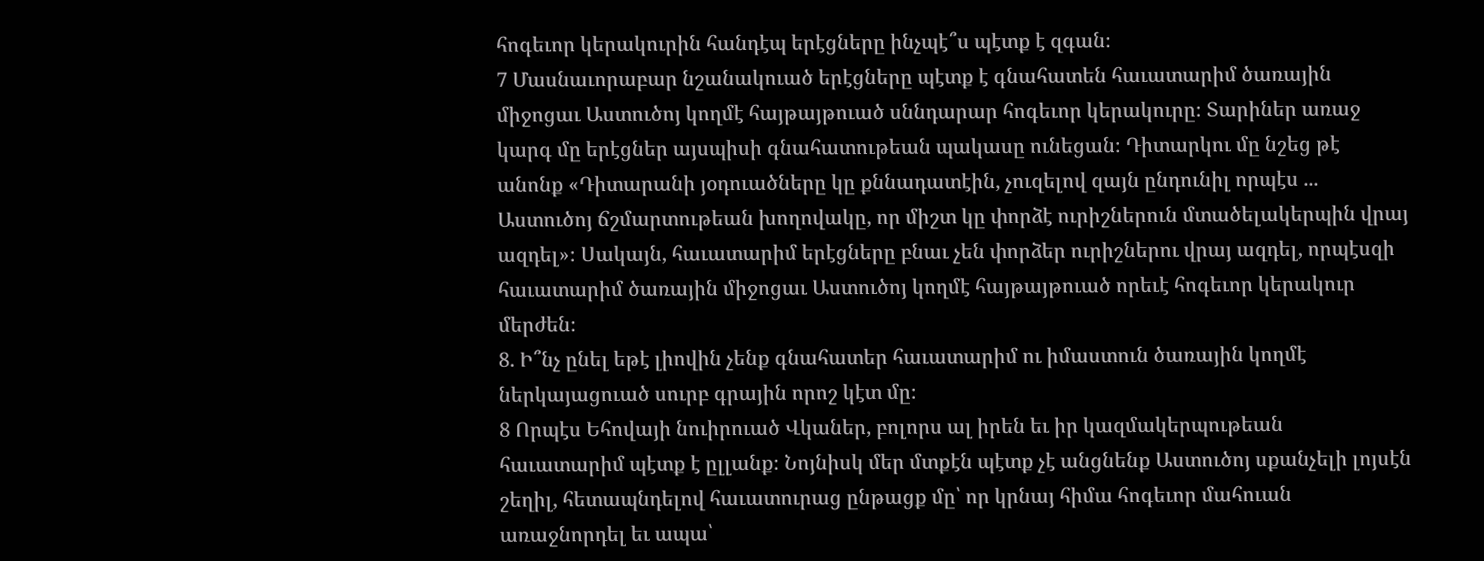հոգեւոր կերակուրին հանդէպ երէցները ինչպէ՞ս պէտք է զգան։
7 Մասնաւորաբար նշանակուած երէցները պէտք է գնահատեն հաւատարիմ ծառային միջոցաւ Աստուծոյ կողմէ հայթայթուած սննդարար հոգեւոր կերակուրը։ Տարիներ առաջ կարգ մը երէցներ այսպիսի գնահատութեան պակասը ունեցան։ Դիտարկու մը նշեց թէ անոնք «Դիտարանի յօդուածները կը քննադատէին, չուզելով զայն ընդունիլ որպէս ... Աստուծոյ ճշմարտութեան խողովակը, որ միշտ կը փորձէ ուրիշներուն մտածելակերպին վրայ ազդել»։ Սակայն, հաւատարիմ երէցները բնաւ չեն փորձեր ուրիշներու վրայ ազդել, որպէսզի հաւատարիմ ծառային միջոցաւ Աստուծոյ կողմէ հայթայթուած որեւէ հոգեւոր կերակուր մերժեն։
8. Ի՞նչ ընել եթէ լիովին չենք գնահատեր հաւատարիմ ու իմաստուն ծառային կողմէ ներկայացուած սուրբ գրային որոշ կէտ մը։
8 Որպէս Եհովայի նուիրուած Վկաներ, բոլորս ալ իրեն եւ իր կազմակերպութեան հաւատարիմ պէտք է ըլլանք։ Նոյնիսկ մեր մտքէն պէտք չէ անցնենք Աստուծոյ սքանչելի լոյսէն շեղիլ, հետապնդելով հաւատուրաց ընթացք մը՝ որ կրնայ հիմա հոգեւոր մահուան առաջնորդել եւ ապա՝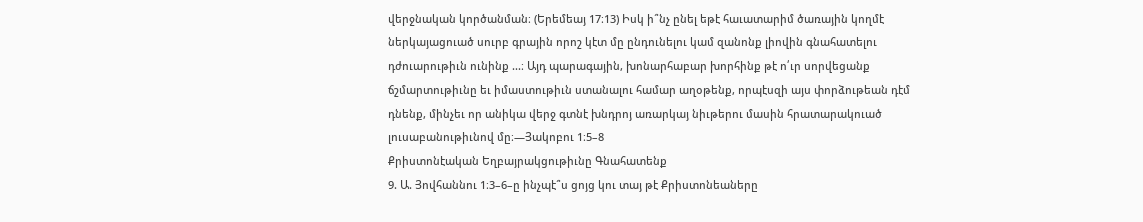վերջնական կործանման։ (Երեմեայ 17։13) Իսկ ի՞նչ ընել եթէ հաւատարիմ ծառային կողմէ ներկայացուած սուրբ գրային որոշ կէտ մը ընդունելու կամ զանոնք լիովին գնահատելու դժուարութիւն ունինք ...։ Այդ պարագային, խոնարհաբար խորհինք թէ ո՛ւր սորվեցանք ճշմարտութիւնը եւ իմաստութիւն ստանալու համար աղօթենք, որպէսզի այս փորձութեան դէմ դնենք, մինչեւ որ անիկա վերջ գտնէ խնդրոյ առարկայ նիւթերու մասին հրատարակուած լուսաբանութիւնով մը։—Յակոբու 1։5–8
Քրիստոնէական Եղբայրակցութիւնը Գնահատենք
9. Ա. Յովհաննու 1։3–6–ը ինչպէ՞ս ցոյց կու տայ թէ Քրիստոնեաները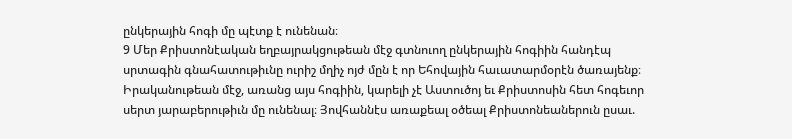ընկերային հոգի մը պէտք է ունենան։
9 Մեր Քրիստոնէական եղբայրակցութեան մէջ գտնուող ընկերային հոգիին հանդէպ սրտագին գնահատութիւնը ուրիշ մղիչ ոյժ մըն է որ Եհովային հաւատարմօրէն ծառայենք։ Իրականութեան մէջ, առանց այս հոգիին, կարելի չէ Աստուծոյ եւ Քրիստոսին հետ հոգեւոր սերտ յարաբերութիւն մը ունենալ։ Յովհաննէս առաքեալ օծեալ Քրիստոնեաներուն ըսաւ.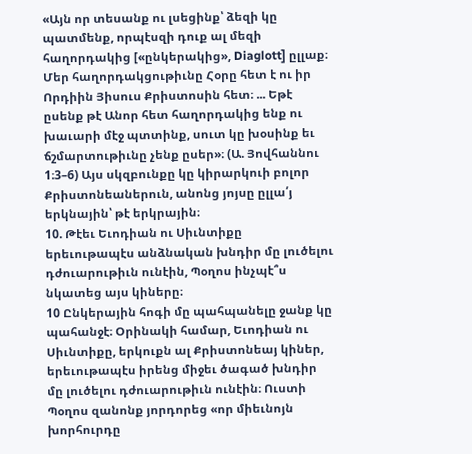«Այն որ տեսանք ու լսեցինք՝ ձեզի կը պատմենք, որպէսզի դուք ալ մեզի հաղորդակից [«ընկերակից», Diaglott] ըլլաք։ Մեր հաղորդակցութիւնը Հօրը հետ է ու իր Որդիին Յիսուս Քրիստոսին հետ։ ... Եթէ ըսենք թէ Անոր հետ հաղորդակից ենք ու խաւարի մէջ պտտինք, սուտ կը խօսինք եւ ճշմարտութիւնը չենք ըսեր»։ (Ա. Յովհաննու 1։3–6) Այս սկզբունքը կը կիրարկուի բոլոր Քրիստոնեաներուն, անոնց յոյսը ըլլա՛յ երկնային՝ թէ երկրային։
10. Թէեւ Եւոդիան ու Սիւնտիքը երեւութապէս անձնական խնդիր մը լուծելու դժուարութիւն ունէին, Պօղոս ինչպէ՞ս նկատեց այս կիները։
10 Ընկերային հոգի մը պահպանելը ջանք կը պահանջէ։ Օրինակի համար, Եւոդիան ու Սիւնտիքը, երկուքն ալ Քրիստոնեայ կիներ, երեւութապէս իրենց միջեւ ծագած խնդիր մը լուծելու դժուարութիւն ունէին։ Ուստի Պօղոս զանոնք յորդորեց «որ միեւնոյն խորհուրդը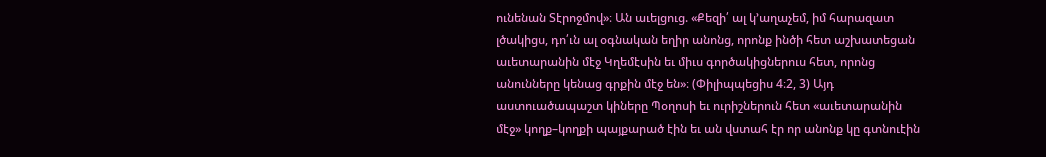ունենան Տէրոջմով»։ Ան աւելցուց. «Քեզի՛ ալ կ’աղաչեմ, իմ հարազատ լծակիցս, դո՛ւն ալ օգնական եղիր անոնց, որոնք ինծի հետ աշխատեցան աւետարանին մէջ Կղեմէսին եւ միւս գործակիցներուս հետ, որոնց անունները կենաց գրքին մէջ են»։ (Փիլիպպեցիս 4։2, 3) Այդ աստուածապաշտ կիները Պօղոսի եւ ուրիշներուն հետ «աւետարանին մէջ» կողք–կողքի պայքարած էին եւ ան վստահ էր որ անոնք կը գտնուէին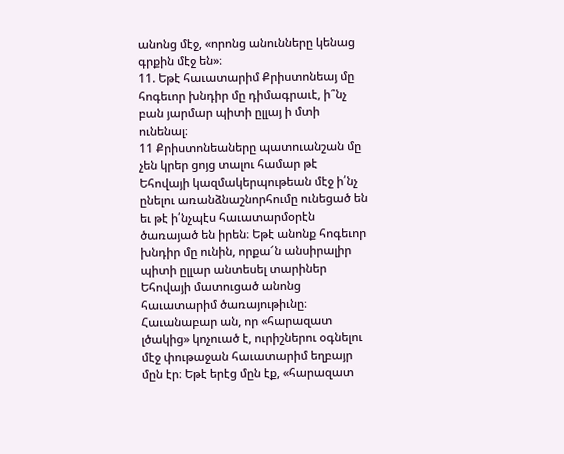անոնց մէջ, «որոնց անունները կենաց գրքին մէջ են»։
11. Եթէ հաւատարիմ Քրիստոնեայ մը հոգեւոր խնդիր մը դիմագրաւէ, ի՞նչ բան յարմար պիտի ըլլայ ի մտի ունենալ։
11 Քրիստոնեաները պատուանշան մը չեն կրեր ցոյց տալու համար թէ Եհովայի կազմակերպութեան մէջ ի՛նչ ընելու առանձնաշնորհումը ունեցած են եւ թէ ի՛նչպէս հաւատարմօրէն ծառայած են իրեն։ Եթէ անոնք հոգեւոր խնդիր մը ունին, որքա՜ն անսիրալիր պիտի ըլլար անտեսել տարիներ Եհովայի մատուցած անոնց հաւատարիմ ծառայութիւնը։ Հաւանաբար ան, որ «հարազատ լծակից» կոչուած է, ուրիշներու օգնելու մէջ փութաջան հաւատարիմ եղբայր մըն էր։ Եթէ երէց մըն էք, «հարազատ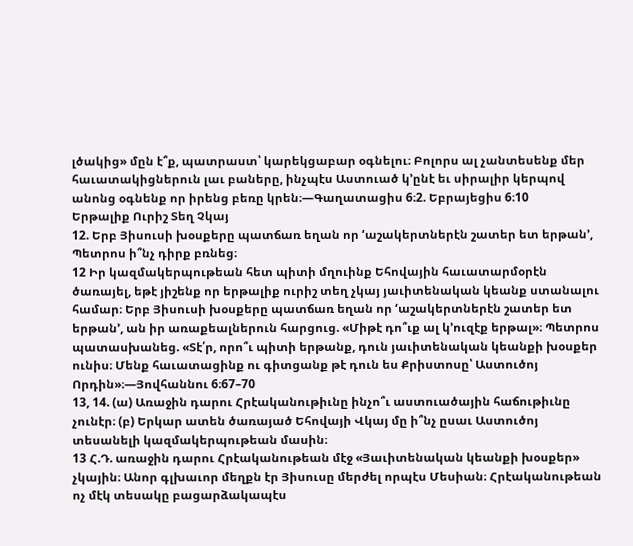լծակից» մըն է՞ք, պատրաստ՝ կարեկցաբար օգնելու։ Բոլորս ալ չանտեսենք մեր հաւատակիցներուն լաւ բաները, ինչպէս Աստուած կ’ընէ եւ սիրալիր կերպով անոնց օգնենք որ իրենց բեռը կրեն։—Գաղատացիս 6։2. Եբրայեցիս 6։10
Երթալիք Ուրիշ Տեղ Չկայ
12. Երբ Յիսուսի խօսքերը պատճառ եղան որ ‘աշակերտներէն շատեր ետ երթան’, Պետրոս ի՞նչ դիրք բռնեց։
12 Իր կազմակերպութեան հետ պիտի մղուինք Եհովային հաւատարմօրէն ծառայել, եթէ յիշենք որ երթալիք ուրիշ տեղ չկայ յաւիտենական կեանք ստանալու համար։ Երբ Յիսուսի խօսքերը պատճառ եղան որ ‘աշակերտներէն շատեր ետ երթան’, ան իր առաքեալներուն հարցուց. «Միթէ դո՞ւք ալ կ’ուզէք երթալ»։ Պետրոս պատասխանեց. «Տէ՛ր, որո՞ւ պիտի երթանք, դուն յաւիտենական կեանքի խօսքեր ունիս։ Մենք հաւատացինք ու գիտցանք թէ դուն ես Քրիստոսը՝ Աստուծոյ Որդին»։—Յովհաննու 6։67–70
13, 14. (ա) Առաջին դարու Հրէականութիւնը ինչո՞ւ աստուածային հաճութիւնը չունէր։ (բ) Երկար ատեն ծառայած Եհովայի Վկայ մը ի՞նչ ըսաւ Աստուծոյ տեսանելի կազմակերպութեան մասին։
13 Հ.Դ. առաջին դարու Հրէականութեան մէջ «Յաւիտենական կեանքի խօսքեր» չկային։ Անոր գլխաւոր մեղքն էր Յիսուսը մերժել որպէս Մեսիան։ Հրէականութեան ոչ մէկ տեսակը բացարձակապէս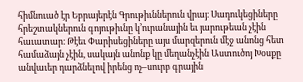հիմնուած էր Եբրայերէն Գրութիւններուն վրայ։ Սադուկեցիները հրեշտակներուն գոյութիւնը կ’ուրանային եւ յարութեան չէին հաւատար։ Թէեւ Փարիսեցիները այս մարզերուն մէջ անոնց հետ համաձայն չէին, սակայն անոնք կը մեղանչէին Աստուծոյ Խօսքը անվաւեր դարձնելով իրենց ոչ–սուրբ գրային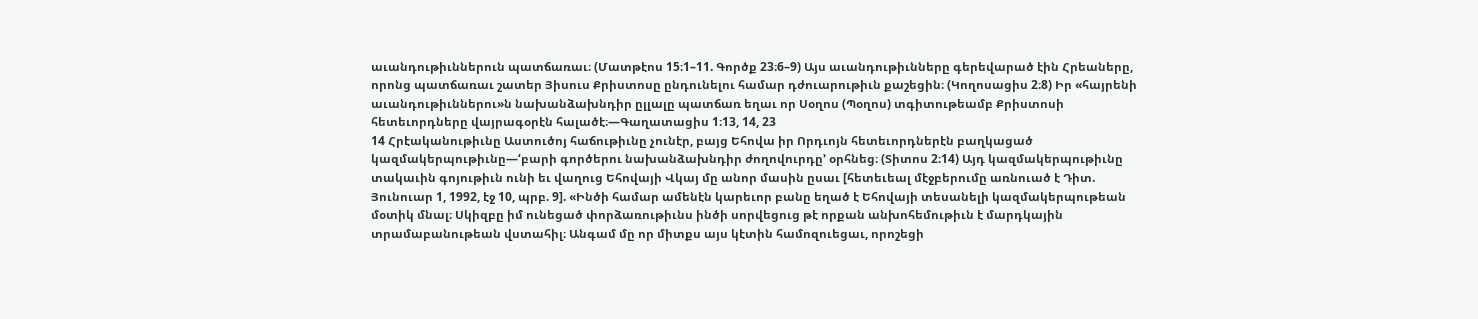աւանդութիւններուն պատճառաւ։ (Մատթէոս 15։1–11. Գործք 23։6–9) Այս աւանդութիւնները գերեվարած էին Հրեաները, որոնց պատճառաւ շատեր Յիսուս Քրիստոսը ընդունելու համար դժուարութիւն քաշեցին։ (Կողոսացիս 2։8) Իր «հայրենի աւանդութիւններու»ն նախանձախնդիր ըլլալը պատճառ եղաւ որ Սօղոս (Պօղոս) տգիտութեամբ Քրիստոսի հետեւորդները վայրագօրէն հալածէ։—Գաղատացիս 1։13, 14, 23
14 Հրէականութիւնը Աստուծոյ հաճութիւնը չունէր, բայց Եհովա իր Որդւոյն հետեւորդներէն բաղկացած կազմակերպութիւնը—‘բարի գործերու նախանձախնդիր ժողովուրդը’ օրհնեց։ (Տիտոս 2։14) Այդ կազմակերպութիւնը տակաւին գոյութիւն ունի եւ վաղուց Եհովայի Վկայ մը անոր մասին ըսաւ [հետեւեալ մէջբերումը առնուած է Դիտ. Յունուար 1, 1992, էջ 10, պրբ. 9]. «Ինծի համար ամենէն կարեւոր բանը եղած է Եհովայի տեսանելի կազմակերպութեան մօտիկ մնալ։ Սկիզբը իմ ունեցած փորձառութիւնս ինծի սորվեցուց թէ որքան անխոհեմութիւն է մարդկային տրամաբանութեան վստահիլ։ Անգամ մը որ միտքս այս կէտին համոզուեցաւ, որոշեցի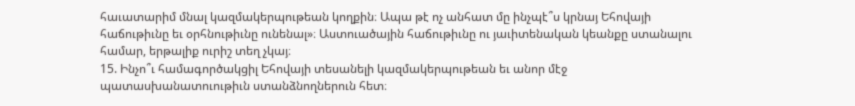հաւատարիմ մնալ կազմակերպութեան կողքին։ Ապա թէ ոչ անհատ մը ինչպէ՞ս կրնայ Եհովայի հաճութիւնը եւ օրհնութիւնը ունենալ»։ Աստուածային հաճութիւնը ու յաւիտենական կեանքը ստանալու համար, երթալիք ուրիշ տեղ չկայ։
15. Ինչո՞ւ համագործակցիլ Եհովայի տեսանելի կազմակերպութեան եւ անոր մէջ պատասխանատուութիւն ստանձնողներուն հետ։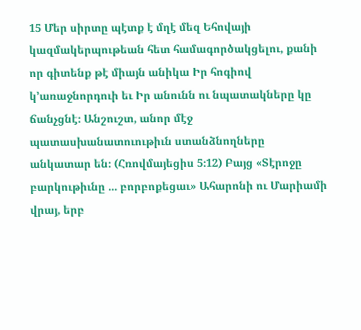15 Մեր սիրտը պէտք է մղէ մեզ Եհովայի կազմակերպութեան հետ համագործակցելու, քանի որ գիտենք թէ միայն անիկա Իր հոգիով կ’առաջնորդուի եւ Իր անունն ու նպատակները կը ճանչցնէ։ Անշուշտ, անոր մէջ պատասխանատուութիւն ստանձնողները անկատար են։ (Հռովմայեցիս 5։12) Բայց «Տէրոջը բարկութիւնը ... բորբոքեցաւ» Ահարոնի ու Մարիամի վրայ, երբ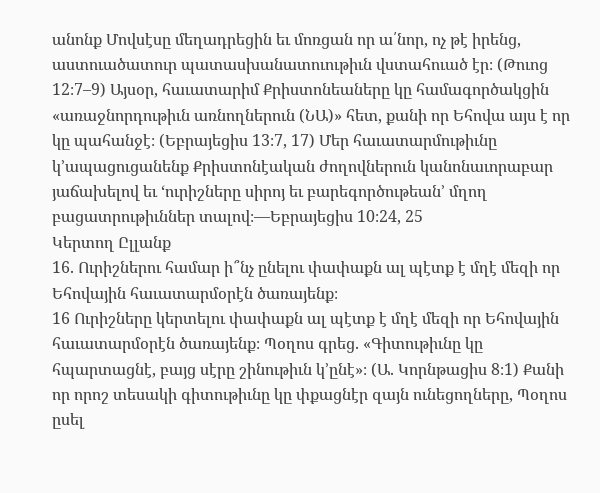անոնք Մովսէսը մեղադրեցին եւ մոռցան որ ա՛նոր, ոչ թէ իրենց, աստուածատուր պատասխանատուութիւն վստահուած էր։ (Թուոց 12։7–9) Այսօր, հաւատարիմ Քրիստոնեաները կը համագործակցին «առաջնորդութիւն առնողներուն (ՆԱ)» հետ, քանի որ Եհովա այս է որ կը պահանջէ։ (Եբրայեցիս 13։7, 17) Մեր հաւատարմութիւնը կ’ապացուցանենք Քրիստոնէական ժողովներուն կանոնաւորաբար յաճախելով եւ ‘ուրիշները սիրոյ եւ բարեգործութեան’ մղող բացատրութիւններ տալով։—Եբրայեցիս 10։24, 25
Կերտող Ըլլանք
16. Ուրիշներու համար ի՞նչ ընելու փափաքն ալ պէտք է մղէ մեզի որ Եհովային հաւատարմօրէն ծառայենք։
16 Ուրիշները կերտելու փափաքն ալ պէտք է մղէ մեզի որ Եհովային հաւատարմօրէն ծառայենք։ Պօղոս գրեց. «Գիտութիւնը կը հպարտացնէ, բայց սէրը շինութիւն կ’ընէ»։ (Ա. Կորնթացիս 8։1) Քանի որ որոշ տեսակի գիտութիւնը կը փքացնէր զայն ունեցողները, Պօղոս ըսել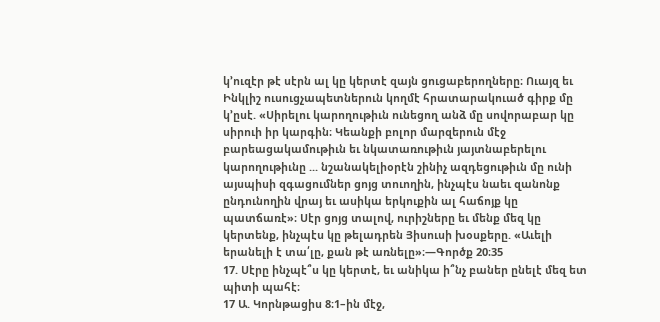կ’ուզէր թէ սէրն ալ կը կերտէ զայն ցուցաբերողները։ Ուայզ եւ Ինկլիշ ուսուցչապետներուն կողմէ հրատարակուած գիրք մը կ’ըսէ. «Սիրելու կարողութիւն ունեցող անձ մը սովորաբար կը սիրուի իր կարգին։ Կեանքի բոլոր մարզերուն մէջ բարեացակամութիւն եւ նկատառութիւն յայտնաբերելու կարողութիւնը ... նշանակելիօրէն շինիչ ազդեցութիւն մը ունի այսպիսի զգացումներ ցոյց տուողին, ինչպէս նաեւ զանոնք ընդունողին վրայ եւ ասիկա երկուքին ալ հաճոյք կը պատճառէ»։ Սէր ցոյց տալով, ուրիշները եւ մենք մեզ կը կերտենք, ինչպէս կը թելադրեն Յիսուսի խօսքերը. «Աւելի երանելի է տա՛լը, քան թէ առնելը»։—Գործք 20։35
17. Սէրը ինչպէ՞ս կը կերտէ, եւ անիկա ի՞նչ բաներ ընելէ մեզ ետ պիտի պահէ։
17 Ա. Կորնթացիս 8։1–ին մէջ,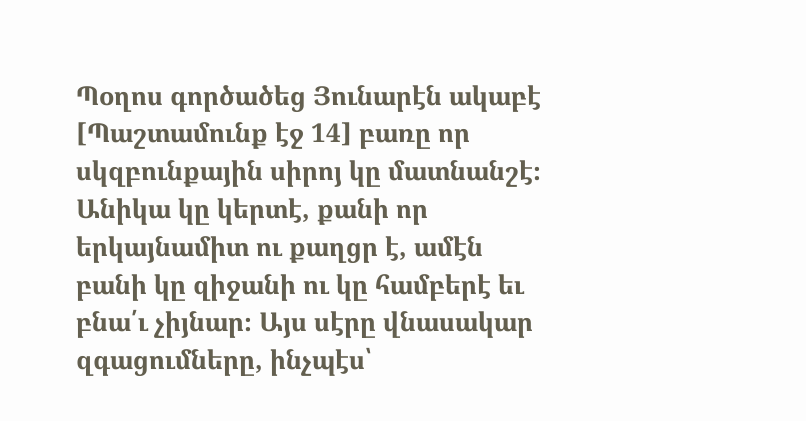Պօղոս գործածեց Յունարէն ակաբէ [Պաշտամունք էջ 14] բառը որ սկզբունքային սիրոյ կը մատնանշէ։ Անիկա կը կերտէ, քանի որ երկայնամիտ ու քաղցր է, ամէն բանի կը զիջանի ու կը համբերէ եւ բնա՛ւ չիյնար։ Այս սէրը վնասակար զգացումները, ինչպէս՝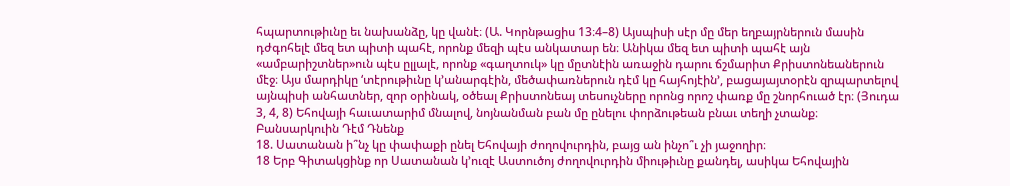հպարտութիւնը եւ նախանձը, կը վանէ։ (Ա. Կորնթացիս 13։4–8) Այսպիսի սէր մը մեր եղբայրներուն մասին դժգոհելէ մեզ ետ պիտի պահէ, որոնք մեզի պէս անկատար են։ Անիկա մեզ ետ պիտի պահէ այն «ամբարիշտներ»ուն պէս ըլլալէ, որոնք «գաղտուկ» կը մըտնէին առաջին դարու ճշմարիտ Քրիստոնեաներուն մէջ։ Այս մարդիկը ‘տէրութիւնը կ’անարգէին, մեծափառներուն դէմ կը հայհոյէին’, բացայայտօրէն զրպարտելով այնպիսի անհատներ, զոր օրինակ, օծեալ Քրիստոնեայ տեսուչները որոնց որոշ փառք մը շնորհուած էր։ (Յուդա 3, 4, 8) Եհովայի հաւատարիմ մնալով, նոյնանման բան մը ընելու փորձութեան բնաւ տեղի չտանք։
Բանսարկուին Դէմ Դնենք
18. Սատանան ի՞նչ կը փափաքի ընել Եհովայի ժողովուրդին, բայց ան ինչո՞ւ չի յաջողիր։
18 Երբ Գիտակցինք որ Սատանան կ’ուզէ Աստուծոյ ժողովուրդին միութիւնը քանդել, ասիկա Եհովային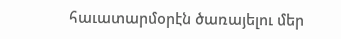հաւատարմօրէն ծառայելու մեր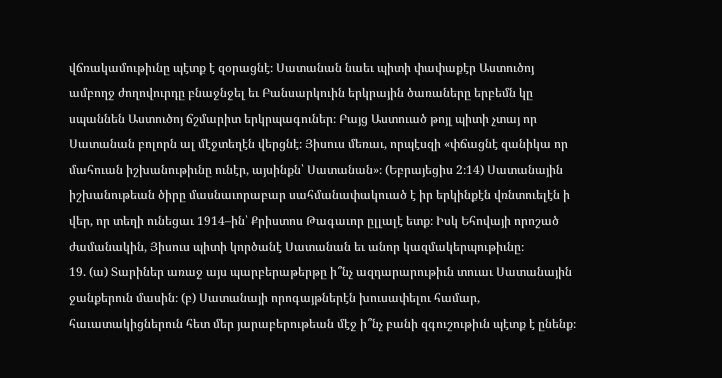վճռակամութիւնը պէտք է զօրացնէ։ Սատանան նաեւ պիտի փափաքէր Աստուծոյ ամբողջ ժողովուրդը բնաջնջել եւ Բանսարկուին երկրային ծառաները երբեմն կը սպաննեն Աստուծոյ ճշմարիտ երկրպագուներ։ Բայց Աստուած թոյլ պիտի չտայ որ Սատանան բոլորն ալ մէջտեղէն վերցնէ։ Յիսուս մեռաւ, որպէսզի «փճացնէ զանիկա որ մահուան իշխանութիւնը ունէր, այսինքն՝ Սատանան»։ (Եբրայեցիս 2։14) Սատանային իշխանութեան ծիրը մասնաւորաբար սահմանափակուած է իր երկինքէն վռնտուելէն ի վեր, որ տեղի ունեցաւ 1914–ին՝ Քրիստոս Թագաւոր ըլլալէ ետք։ Իսկ Եհովայի որոշած ժամանակին, Յիսուս պիտի կործանէ Սատանան եւ անոր կազմակերպութիւնը։
19. (ա) Տարիներ առաջ այս պարբերաթերթը ի՞նչ ազդարարութիւն տուաւ Սատանային ջանքերուն մասին։ (բ) Սատանայի որոգայթներէն խուսափելու համար, հաւատակիցներուն հետ մեր յարաբերութեան մէջ ի՞նչ բանի զգուշութիւն պէտք է ընենք։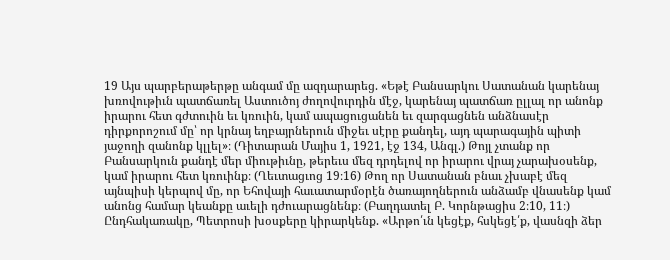19 Այս պարբերաթերթը անգամ մը ազդարարեց. «Եթէ Բանսարկու Սատանան կարենայ խռովութիւն պատճառել Աստուծոյ ժողովուրդին մէջ, կարենայ պատճառ ըլլալ որ անոնք իրարու հետ գժտուին եւ կռուին, կամ ապացուցանեն եւ զարգացնեն անձնասէր դիրքորոշում մը՝ որ կրնայ եղբայրներուն միջեւ սէրը քանդել, այդ պարագային պիտի յաջողի զանոնք կլլել»։ (Դիտարան Մայիս 1, 1921, էջ 134, Անգլ.) Թոյլ չտանք որ Բանսարկուն քանդէ մեր միութիւնը, թերեւս մեզ դրդելով որ իրարու վրայ չարախօսենք, կամ իրարու հետ կռուինք։ (Ղեւտացւոց 19։16) Թող որ Սատանան բնաւ չխաբէ մեզ այնպիսի կերպով մը, որ Եհովայի հաւատարմօրէն ծառայողներուն անձամբ վնասենք կամ անոնց համար կեանքը աւելի դժուարացնենք։ (Բաղդատել Բ. Կորնթացիս 2։10, 11։) Ընդհակառակը, Պետրոսի խօսքերը կիրարկենք. «Արթո՛ւն կեցէք, հսկեցէ՛ք, վասնզի ձեր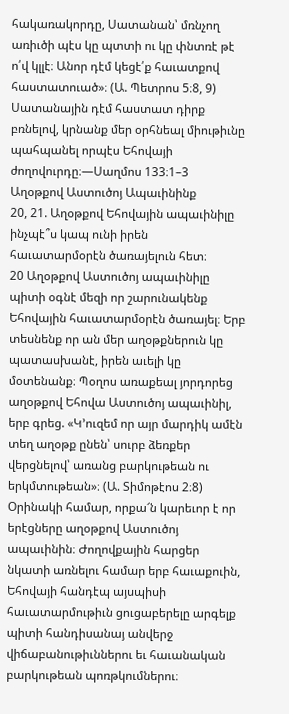հակառակորդը, Սատանան՝ մռնչող առիւծի պէս կը պտտի ու կը փնտռէ թէ ո՛վ կլլէ։ Անոր դէմ կեցէ՛ք հաւատքով հաստատուած»։ (Ա. Պետրոս 5։8, 9) Սատանային դէմ հաստատ դիրք բռնելով, կրնանք մեր օրհնեալ միութիւնը պահպանել որպէս Եհովայի ժողովուրդը։—Սաղմոս 133։1–3
Աղօթքով Աստուծոյ Ապաւինինք
20, 21. Աղօթքով Եհովային ապաւինիլը ինչպէ՞ս կապ ունի իրեն հաւատարմօրէն ծառայելուն հետ։
20 Աղօթքով Աստուծոյ ապաւինիլը պիտի օգնէ մեզի որ շարունակենք Եհովային հաւատարմօրէն ծառայել։ Երբ տեսնենք որ ան մեր աղօթքներուն կը պատասխանէ, իրեն աւելի կը մօտենանք։ Պօղոս առաքեալ յորդորեց աղօթքով Եհովա Աստուծոյ ապաւինիլ, երբ գրեց. «Կ’ուզեմ որ այր մարդիկ ամէն տեղ աղօթք ընեն՝ սուրբ ձեռքեր վերցնելով՝ առանց բարկութեան ու երկմտութեան»։ (Ա. Տիմոթէոս 2։8) Օրինակի համար, որքա՜ն կարեւոր է որ երէցները աղօթքով Աստուծոյ ապաւինին։ Ժողովքային հարցեր նկատի առնելու համար երբ հաւաքուին, Եհովայի հանդէպ այսպիսի հաւատարմութիւն ցուցաբերելը արգելք պիտի հանդիսանայ անվերջ վիճաբանութիւններու եւ հաւանական բարկութեան պոռթկումներու։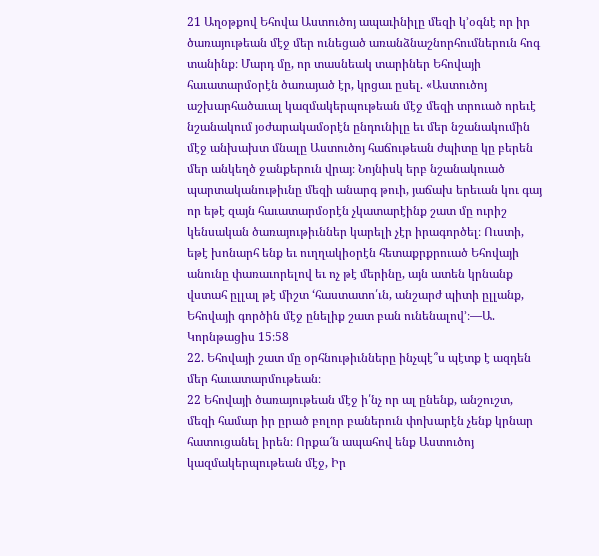21 Աղօթքով Եհովա Աստուծոյ ապաւինիլը մեզի կ’օգնէ որ իր ծառայութեան մէջ մեր ունեցած առանձնաշնորհումներուն հոգ տանինք։ Մարդ մը, որ տասնեակ տարիներ Եհովայի հաւատարմօրէն ծառայած էր, կրցաւ ըսել. «Աստուծոյ աշխարհածաւալ կազմակերպութեան մէջ մեզի տրուած որեւէ նշանակում յօժարակամօրէն ընդունիլը եւ մեր նշանակումին մէջ անխախտ մնալը Աստուծոյ հաճութեան ժպիտը կը բերեն մեր անկեղծ ջանքերուն վրայ։ Նոյնիսկ երբ նշանակուած պարտականութիւնը մեզի անարգ թուի, յաճախ երեւան կու գայ որ եթէ զայն հաւատարմօրէն չկատարէինք շատ մը ուրիշ կենսական ծառայութիւններ կարելի չէր իրագործել։ Ուստի, եթէ խոնարհ ենք եւ ուղղակիօրէն հետաքրքրուած Եհովայի անունը փառաւորելով եւ ոչ թէ մերինը, այն ատեն կրնանք վստահ ըլլալ թէ միշտ ‘հաստատո՛ւն, անշարժ պիտի ըլլանք, Եհովայի գործին մէջ ընելիք շատ բան ունենալով’։—Ա. Կորնթացիս 15։58
22. Եհովայի շատ մը օրհնութիւնները ինչպէ՞ս պէտք է ազդեն մեր հաւատարմութեան։
22 Եհովայի ծառայութեան մէջ ի՛նչ որ ալ ընենք, անշուշտ, մեզի համար իր ըրած բոլոր բաներուն փոխարէն չենք կրնար հատուցանել իրեն։ Որքա՜ն ապահով ենք Աստուծոյ կազմակերպութեան մէջ, Իր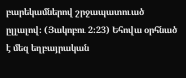բարեկամներով շրջապատուած ըլլալով։ (Յակոբու 2։23) Եհովա օրհնած է մեզ եղբայրական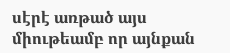սէրէ առթած այս միութեամբ որ այնքան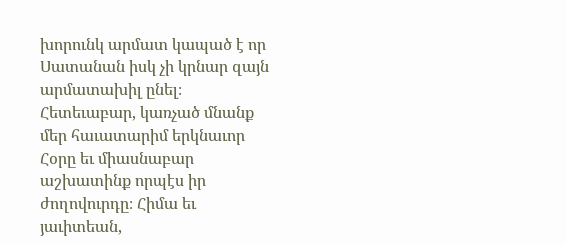խորունկ արմատ կապած է որ Սատանան իսկ չի կրնար զայն արմատախիլ ընել։ Հետեւաբար, կառչած մնանք մեր հաւատարիմ երկնաւոր Հօրը եւ միասնաբար աշխատինք որպէս իր ժողովուրդը։ Հիմա եւ յաւիտեան,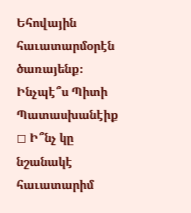Եհովային հաւատարմօրէն ծառայենք։
Ինչպէ՞ս Պիտի Պատասխանէիք
◻ Ի՞նչ կը նշանակէ հաւատարիմ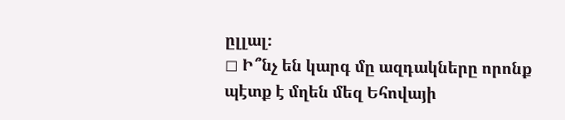ըլլալ։
◻ Ի՞նչ են կարգ մը ազդակները որոնք պէտք է մղեն մեզ Եհովայի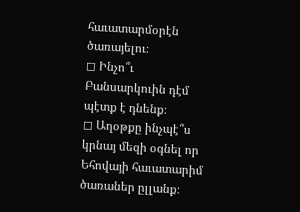հաւատարմօրէն ծառայելու։
◻ Ինչո՞ւ Բանսարկուին դէմ պէտք է դնենք։
◻ Աղօթքը ինչպէ՞ս կրնայ մեզի օգնել որ Եհովայի հաւատարիմ ծառաներ ըլլանք։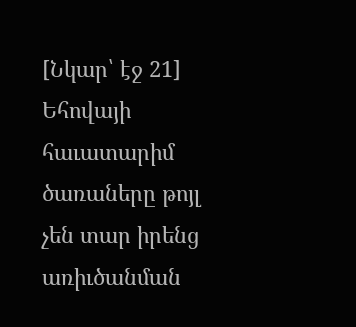[Նկար՝ էջ 21]
Եհովայի հաւատարիմ ծառաները թոյլ չեն տար իրենց առիւծանման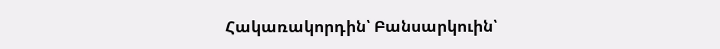Հակառակորդին՝ Բանսարկուին՝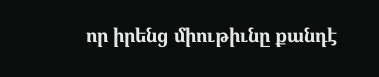որ իրենց միութիւնը քանդէ